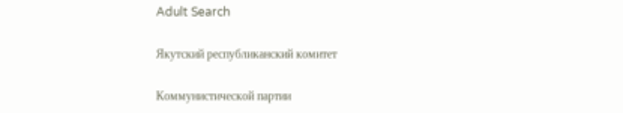Adult Search

Якутский республиканский комитет

Коммунистической партии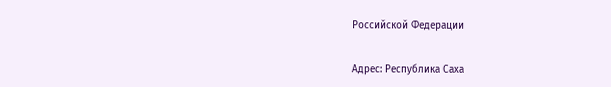Российской Федерации

Адрес: Республика Саха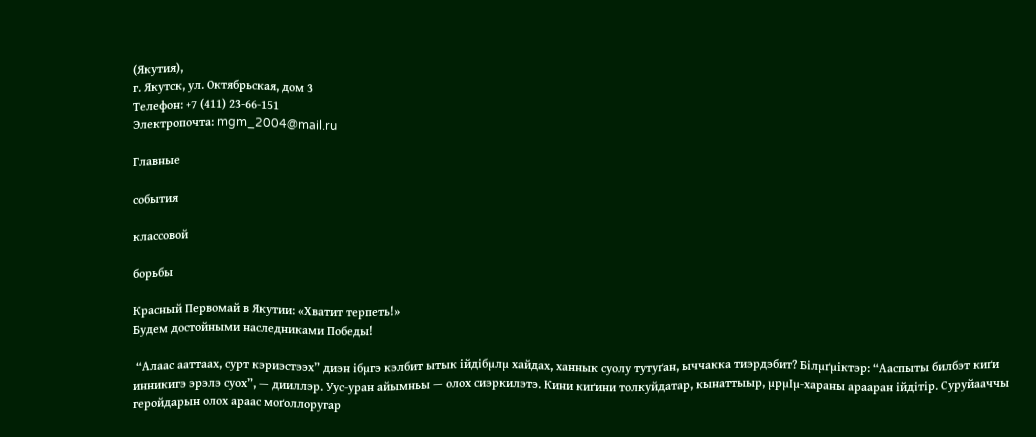(Якутия),
г. Якутск, ул. Октябрьская, дом 3
Телефон: +7 (411) 23-66-151
Электропочта: mgm_2004@mail.ru

Главные

события

классовой

борьбы

Красный Первомай в Якутии: «Хватит терпеть!»
Будем достойными наследниками Победы!

 “Алаас ааттаах, сурт кэриэстээх” диэн ібµгэ кэлбит ытык ійдібµлµ хайдах, ханнык суолу тутуґан, ыччакка тиэрдэбит? Білµґµіктэр: “Ааспыты билбэт киґи инникигэ эрэлэ суох”, — дииллэр. Уус-уран айымньы — олох сиэркилэтэ. Кини киґини толкуйдатар, кынаттыыр, µрµІµ-хараны арааран ійдітір. Суруйааччы геройдарын олох араас моґоллоругар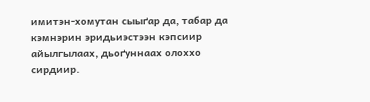имитэн-хомутан сыыґар да, табар да кэмнэрин эридьиэстээн кэпсиир айылгылаах, дьоґуннаах олоххо сирдиир.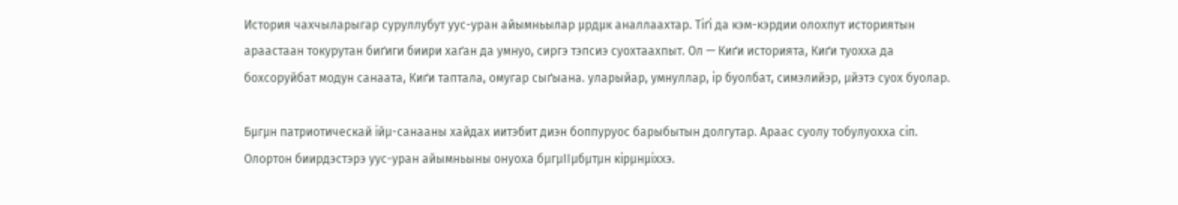История чахчыларыгар суруллубут уус-уран айымньылар µрдµк аналлаахтар. Тіґі да кэм-кэрдии олохпут историятын араастаан токурутан биґиги биири хаґан да умнуо, сиргэ тэпсиэ суохтаахпыт. Ол — Киґи историята, Киґи туохха да бохсоруйбат модун санаата, Киґи таптала, омугар сыґыана. уларыйар, умнуллар, ір буолбат, симэлийэр, µйэтэ суох буолар.

Бµгµн патриотическай ійµ-санааны хайдах иитэбит диэн боппуруос барыбытын долгутар. Араас суолу тобулуохха сіп. Олортон биирдэстэрэ уус-уран айымньыны онуоха бµгµІІµбµтµн кірµнµіххэ.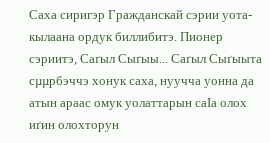Саха сиригэр Гражданскай сэрии уота-кылаана ордук биллибитэ. Пионер сэриитэ, Саґыл Сыґыы... Саґыл Сыґыыта сµµрбэччэ хонук саха, нуучча уонна да атын араас омук уолаттарын саІа олох иґин олохторун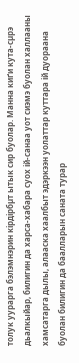толук уурарга бэлэмнэрин кірдірбµт ытык сир буолар. Манна киґи кута-сµрэ дьалкыйар, билигин да харса-хабара суох ій-санаа уот сиэмэ буолан халлааны хамсатарга дылы, алааска хаалбыт эдэркээн уолаттар куттара ій дуораана буолан билигин да баалларын саната турар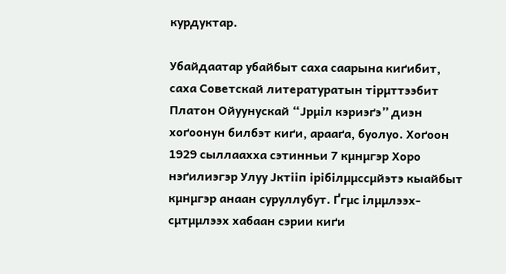курдуктар.

Убайдаатар убайбыт саха саарына киґибит, саха Советскай литературатын тірµттээбит Платон Ойуунускай “Јрµіл кэриэґэ” диэн хоґоонун билбэт киґи, арааґа, буолуо. Хоґоон 1929 сыллаахха сэтинньи 7 кµнµгэр Хоро нэґилиэгэр Улуу Јктііп ірібілµµссµйэтэ кыайбыт кµнµгэр анаан суруллубут. Ґгµс ілµµлээх-сµтµµлээх хабаан сэрии киґи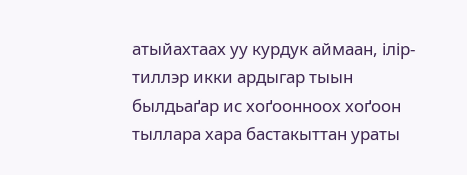атыйахтаах уу курдук аймаан, ілір-тиллэр икки ардыгар тыын былдьаґар ис хоґоонноох хоґоон тыллара хара бастакыттан ураты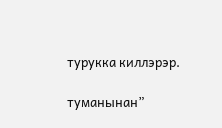турукка киллэрэр.

туманынан”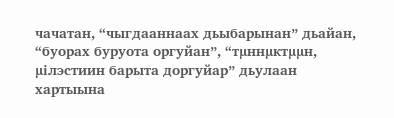чачатан, “чыгдааннаах дьыбарынан” дьайан, “буорах буруота оргуйан”, “тµннµктµµн, µілэстиин барыта доргуйар” дьулаан хартыына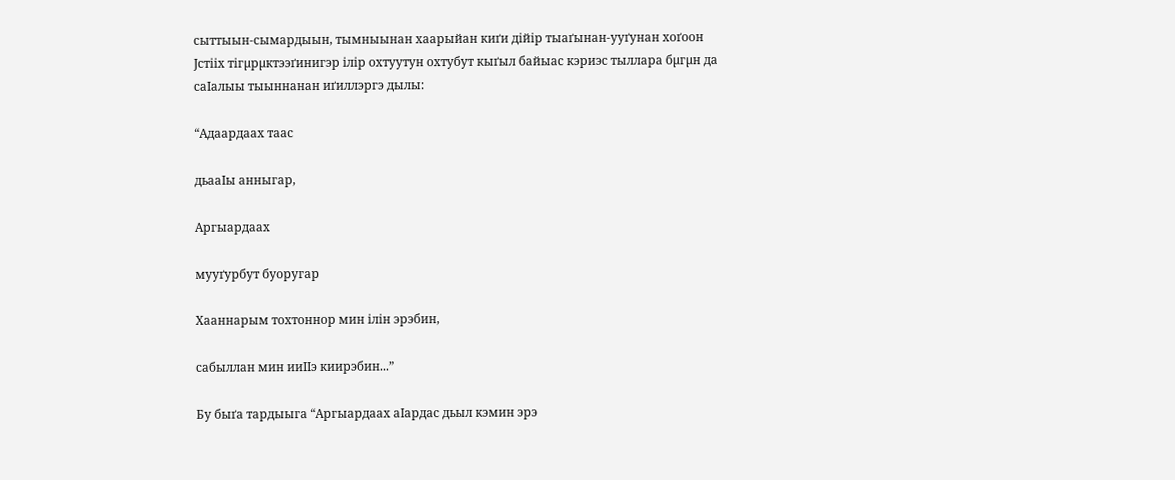сыттыын-сымардыын, тымныынан хаарыйан киґи дійір тыаґынан-ууґунан хоґоон Јстііх тігµрµктээґинигэр ілір охтуутун охтубут кыґыл байыас кэриэс тыллара бµгµн да саІалыы тыыннанан иґиллэргэ дылы:

“Адаардаах таас

дьааІы анныгар,

Аргыардаах

мууґурбут буоругар

Хааннарым тохтоннор мин ілін эрэбин,

сабыллан мин ииІІэ киирэбин...”

Бу быґа тардыыга “Аргыардаах аІардас дьыл кэмин эрэ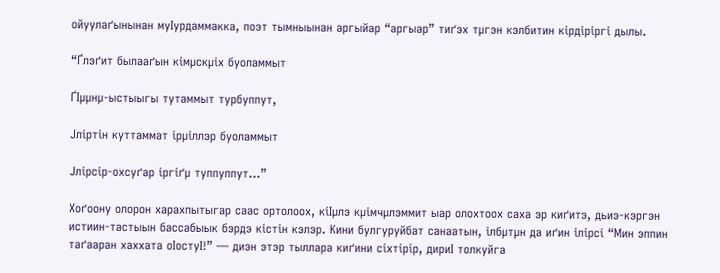ойуулаґынынан муІурдаммакка, поэт тымныынан аргыйар “аргыар” тиґэх тµгэн кэлбитин кірдіріргі дылы.

“Ґлэґит былааґын кімµскµіх буоламмыт

ҐІµµнµ-ыстыыгы тутаммыт турбуппут,

Јліртін куттаммат ірµіллэр буоламмыт

Јлірсір-охсуґар іргіґµ туппуппут...”

Хоґоону олорон харахпытыгар саас ортолоох, кіІµлэ кµімчµлэммит ыар олохтоох саха эр киґитэ, дьиэ-кэргэн истиин-тастыын бассабыык бэрдэ кістін кэлэр. Кини булгуруйбат санаатын, ілбµтµн да иґин ілірсі “Мин эппин таґааран хаххата оІостуІ!” — диэн этэр тыллара киґини сіхтірір, дириІ толкуйга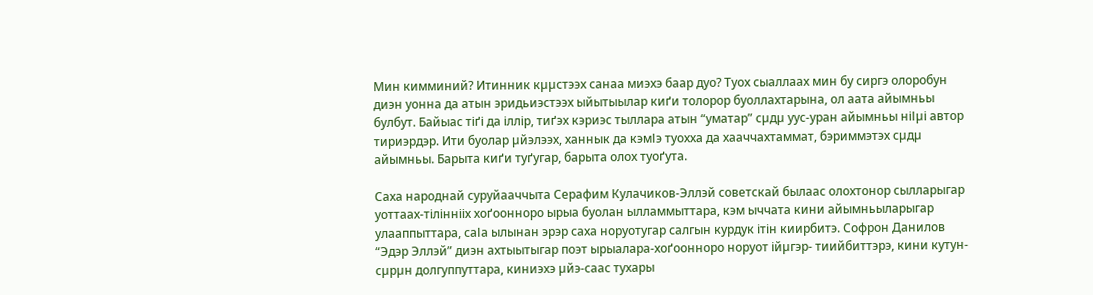Мин кимминий? Итинник кµµстээх санаа миэхэ баар дуо? Туох сыаллаах мин бу сиргэ олоробун диэн уонна да атын эридьиэстээх ыйытыылар киґи толорор буоллахтарына, ол аата айымньы булбут. Байыас тіґі да іллір, тиґэх кэриэс тыллара атын “уматар” сµдµ уус-уран айымньы ніІµі автор тириэрдэр. Ити буолар µйэлээх, ханнык да кэмІэ туохха да хааччахтаммат, бэриммэтэх сµдµ айымньы. Барыта киґи туґугар, барыта олох туоґута.

Саха народнай суруйааччыта Серафим Кулачиков-Эллэй советскай былаас олохтонор сылларыгар уоттаах-тіліннііх хоґоонноро ырыа буолан ылламмыттара, кэм ыччата кини айымньыларыгар улааппыттара, саІа ылынан эрэр саха норуотугар салгын курдук ітін киирбитэ. Софрон Данилов “Эдэр Эллэй” диэн ахтыытыгар поэт ырыалара-хоґоонноро норуот ійµгэр- тиийбиттэрэ, кини кутун-сµрµн долгуппуттара, киниэхэ µйэ-саас тухары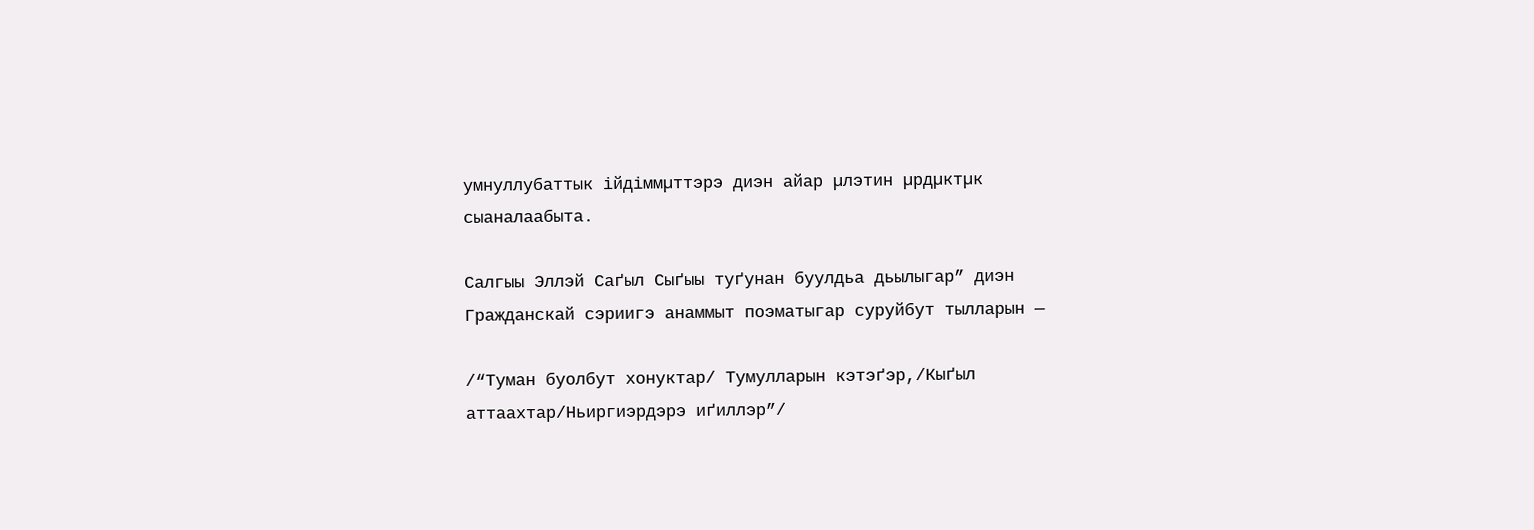умнуллубаттык ійдіммµттэрэ диэн айар µлэтин µрдµктµк сыаналаабыта.

Салгыы Эллэй Саґыл Сыґыы туґунан буулдьа дьылыгар” диэн Гражданскай сэриигэ анаммыт поэматыгар суруйбут тылларын —

/“Туман буолбут хонуктар/ Тумулларын кэтэґэр,/Кыґыл аттаахтар/Ньиргиэрдэрэ иґиллэр”/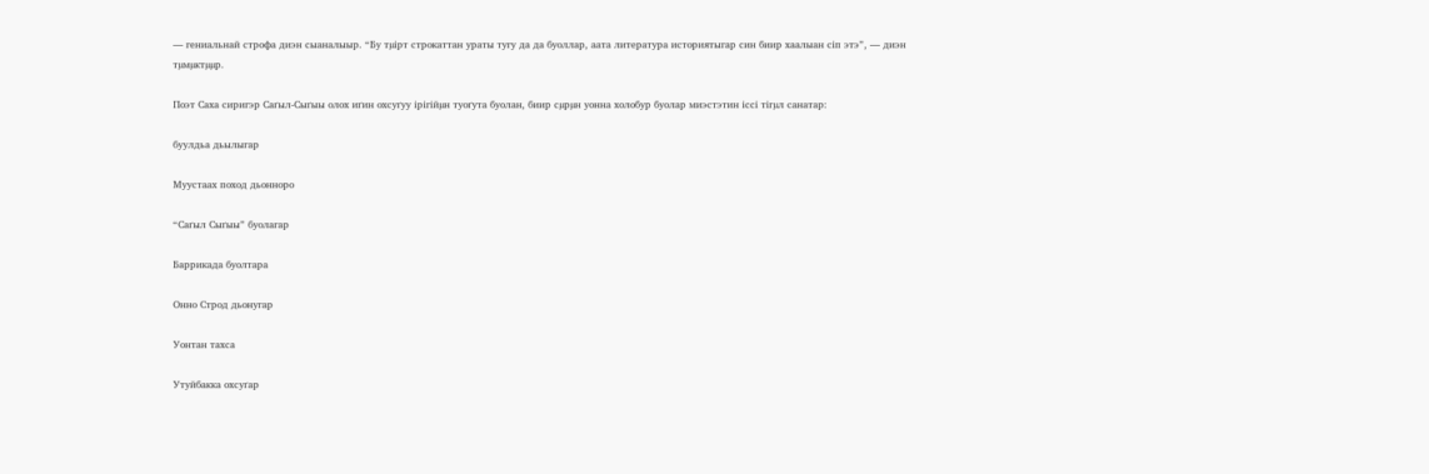— гениальнай строфа диэн сыаналыыр. “Бу тµірт строкаттан ураты тугу да да буоллар, аата литература историятыгар син биир хаалыан сіп этэ”, — диэн тµмµктµµр.

Поэт Саха сиригэр Саґыл-Сыґыы олох иґин охсуґуу ірігійµн туоґута буолан, биир сµрµн уонна холобур буолар миэстэтин іссі тігµл санатар:

буулдьа дьылыгар

Муустаах поход дьонноро

“Саґыл Сыґыы” буолагар

Баррикада буолтара

Онно Строд дьонугар

Уонтан тахса

Утуйбакка охсуґар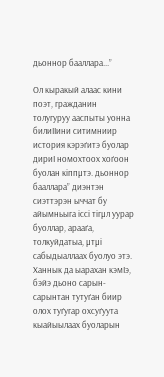дьоннор бааллара...”

Ол кыракый алаас кини поэт, гражданин толугуруу ааспыты уонна билиІІини ситимниир история кэрэґитэ буолар дириІ номохтоох хоґоон буолан кіппµтэ. дьоннор бааллара” диэнтэн сиэттэрэн ыччат бу айымньыга іссі тігµл уурар буоллар, арааґа, толкуйдатыа, µтµі сабыдыаллаах буолуо этэ. Ханнык да ыарахан кэмІэ, бэйэ дьоно сарын-сарынтан тутуґан биир олох туґугар охсуґуута кыайыылаах буоларын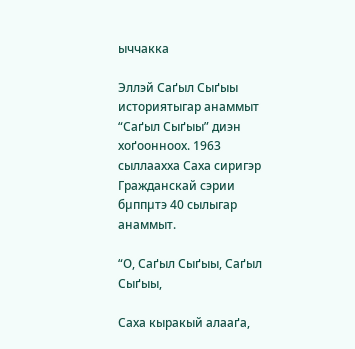ыччакка

Эллэй Саґыл Сыґыы историятыгар анаммыт “Саґыл Сыґыы” диэн хоґоонноох. 1963 сыллаахха Саха сиригэр Гражданскай сэрии бµппµтэ 40 сылыгар анаммыт.

“О, Саґыл Сыґыы, Саґыл Сыґыы,

Саха кыракый алааґа,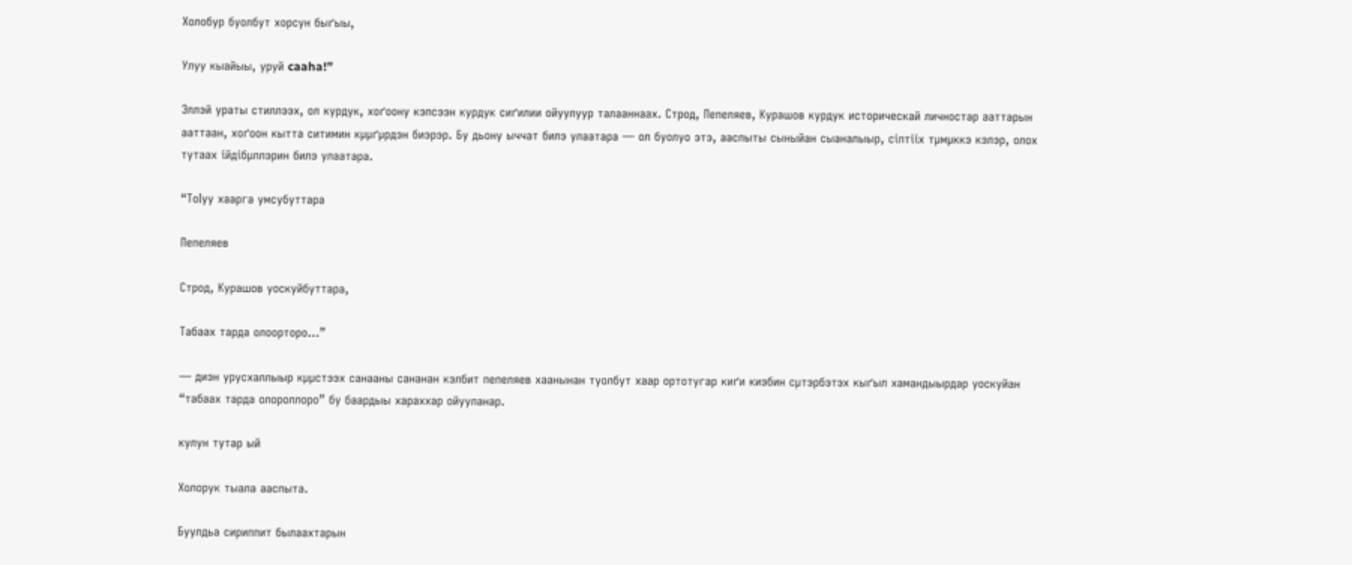Холобур буолбут хорсун быґыы,

Улуу кыайыы, уруй caaha!”

Эллэй ураты стиллээх, ол курдук, хоґоону кэпсээн курдук сиґилии ойуулуур талааннаах. Строд, Пепеляев, Курашов курдук историческай личностар ааттарын ааттаан, хоґоон кытта ситимин кµµґµрдэн биэрэр. Бу дьону ыччат билэ улаатара — ол буолуо этэ, ааспыты сыныйан сыаналыыр, сіптііх тµмµккэ кэлэр, олох тутаах ійдібµллэрин билэ улаатара.

“ТоІуу хаарга умсубуттара

Пепеляев

Строд, Курашов уоскуйбуттара,

Табаах тарда олоорторо...”

— диэн урусхаллыыр кµµстээх санааны сананан кэлбит пепеляев хаанынан туолбут хаар ортотугар киґи киэбин сµтэрбэтэх кыґыл хамандыырдар уоскуйан “табаах тарда олороллоро” бу баардыы хараххар ойууланар.

кулун тутар ый

Холорук тыала ааспыта.

Буулдьа сириппит былаахтарын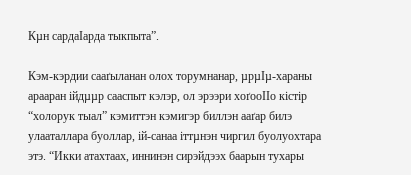Кµн сардаІарда тыкпыта”.

Кэм-кэрдии сааґыланан олох торумнанар, µрµІµ-хараны арааран ійдµµр сааспыт кэлэр, ол эрээри хоґооІІо кістір “холорук тыал” кэмиттэн кэмигэр биллэн ааґар билэ улааталлара буоллар, ій-санаа іттµнэн чиргил буолуохтара этэ. “Икки атахтаах, иннинэн сирэйдээх баарын тухары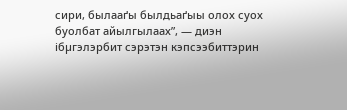сири, былааґы былдьаґыы олох суох буолбат айылгылаах”, — диэн ібµгэлэрбит сэрэтэн кэпсээбиттэрин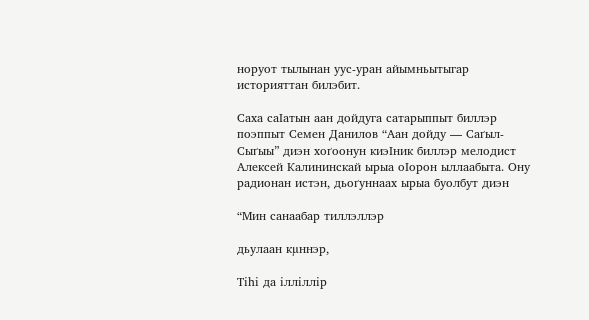норуот тылынан уус-уран айымньытыгар историяттан билэбит.

Саха саІатын аан дойдуга сатарыппыт биллэр поэппыт Семен Данилов “Аан дойду — Саґыл-Сыґыы” диэн хоґоонун киэІник биллэр мелодист Алексей Калининскай ырыа оІорон ыллаабыта. Ону радионан истэн, дьоґуннаах ырыа буолбут диэн

“Мин санаабар тиллэллэр

дьулаан кµннэр,

Tіhі да ілліллір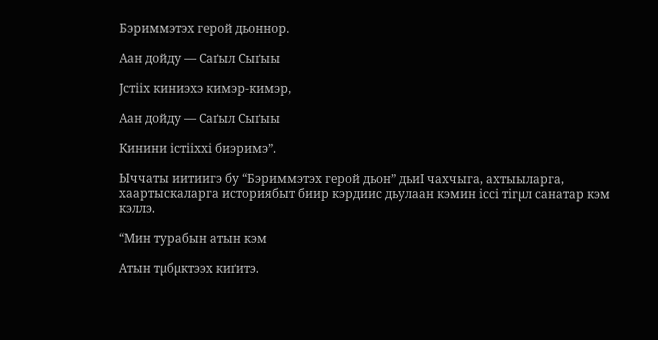Бэриммэтэх герой дьоннор.

Аан дойду — Саґыл Cыґыы

Јстііх киниэхэ кимэр-кимэр,

Аан дойду — Саґыл Сыґыы

Кинини істііххі биэримэ”.

Ыччаты иитиигэ бу “Бэриммэтэх герой дьон” дьиІ чахчыга, ахтыыларга, хаартыскаларга историябыт биир кэрдиис дьулаан кэмин іссі тігµл санатар кэм кэллэ.

“Мин турабын атын кэм

Атын тµбµктээх киґитэ.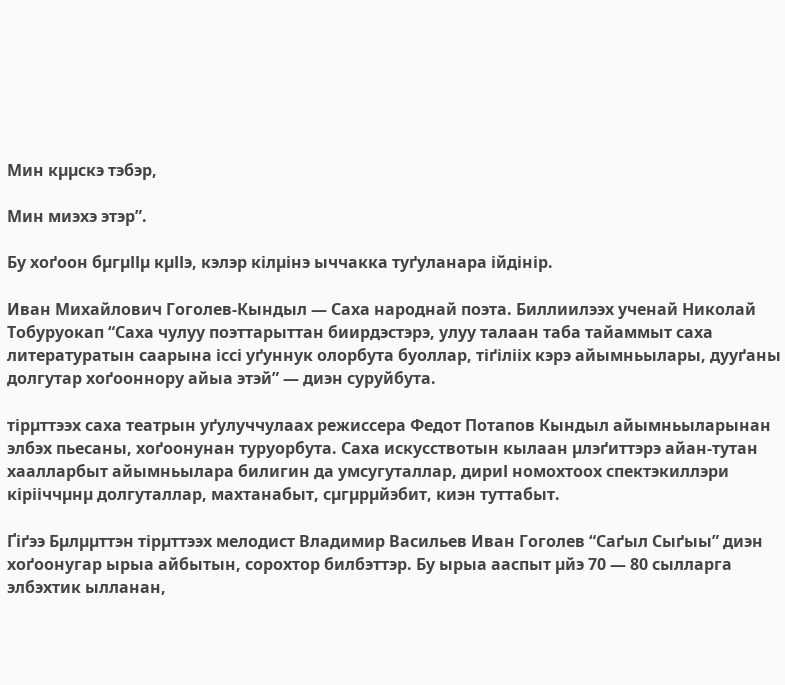Мин кµµскэ тэбэр,

Мин миэхэ этэр”.

Бу хоґоон бµгµІІµ кµІІэ, кэлэр кілµінэ ыччакка туґуланара ійдінір.

Иван Михайлович Гоголев-Кындыл — Саха народнай поэта. Биллиилээх ученай Николай Тобуруокап “Саха чулуу поэттарыттан биирдэстэрэ, улуу талаан таба тайаммыт саха литературатын саарына іссі уґуннук олорбута буоллар, тіґілііх кэрэ айымньылары, дууґаны долгутар хоґооннору айыа этэй” — диэн суруйбута.

тірµттээх саха театрын уґулуччулаах режиссера Федот Потапов Кындыл айымньыларынан элбэх пьесаны, хоґоонунан туруорбута. Саха искусствотын кылаан µлэґиттэрэ айан-тутан хаалларбыт айымньылара билигин да умсугуталлар, дириІ номохтоох спектэкиллэри кірііччµнµ долгуталлар, махтанабыт, сµгµрµйэбит, киэн туттабыт.

Ґіґээ Бµлµµттэн тірµттээх мелодист Владимир Васильев Иван Гоголев “Саґыл Сыґыы” диэн хоґоонугар ырыа айбытын, сорохтор билбэттэр. Бу ырыа ааспыт µйэ 70 — 80 сылларга элбэхтик ылланан,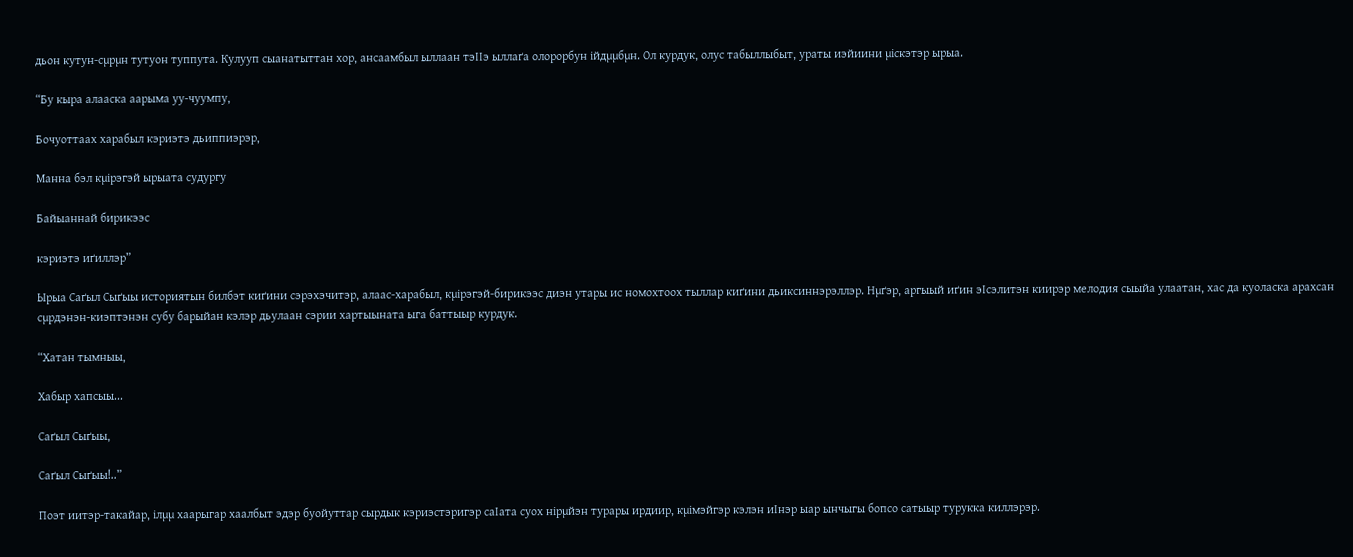дьон кутун-сµрµн тутуон туппута. Кулууп сыанатыттан хор, ансаамбыл ыллаан тэІІэ ыллаґа олорорбун ійдµµбµн. Ол курдук, олус табыллыбыт, ураты иэйиини µіскэтэр ырыа.

“Бу кыра алааска аарыма уу-чуумпу,

Бочуоттаах харабыл кэриэтэ дьиппиэрэр,

Манна бэл кµірэгэй ырыата судургу

Байыаннай бирикээс

кэриэтэ иґиллэр”

Ырыа Саґыл Сыґыы историятын билбэт киґини сэрэхэчитэр, алаас-харабыл, кµірэгэй-бирикээс диэн утары ис номохтоох тыллар киґини дьиксиннэрэллэр. Нµґэр, аргыый иґин эІсэлитэн киирэр мелодия сыыйа улаатан, хас да куоласка арахсан сµрдэнэн-киэптэнэн субу барыйан кэлэр дьулаан сэрии хартыыната ыга баттыыр курдук.

“Хатан тымныы,

Хабыр хапсыы...

Саґыл Сыґыы,

Саґыл Сыґыы!..”

Поэт иитэр-такайар, ілµµ хаарыгар хаалбыт эдэр буойуттар сырдык кэриэстэригэр саІата суох нірµйэн турары ирдиир, кµімэйгэр кэлэн иІнэр ыар ынчыгы бопсо сатыыр турукка киллэрэр.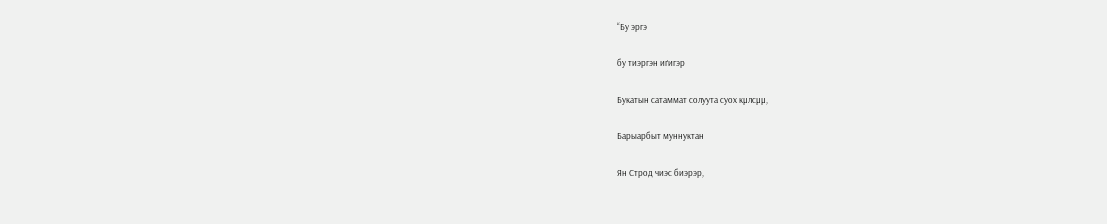“Бу эргэ

бу тиэргэн иґигэр

Букатын сатаммат солуута суох кµлсµµ,

Барыарбыт муннуктан

Ян Строд чиэс биэрэр,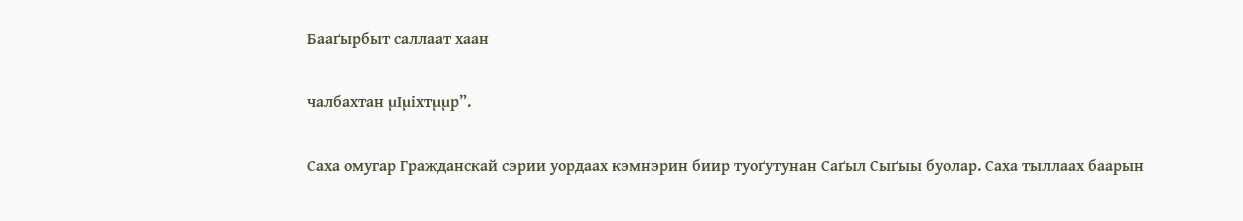Бааґырбыт саллаат хаан

чалбахтан µІµіхтµµр”.

Саха омугар Гражданскай сэрии уордаах кэмнэрин биир туоґутунан Саґыл Сыґыы буолар. Саха тыллаах баарын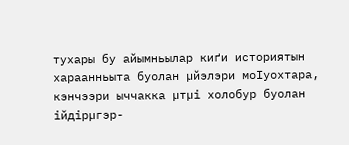тухары бу айымньылар киґи историятын хараанньыта буолан µйэлэри моІуохтара, кэнчээри ыччакка µтµі холобур буолан ійдірµгэр-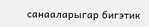санааларыгар бигэтик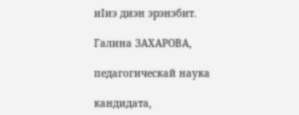иІиэ диэн эрэнэбит.

Галина ЗАХАРОВА,

педагогическай наука

кандидата,